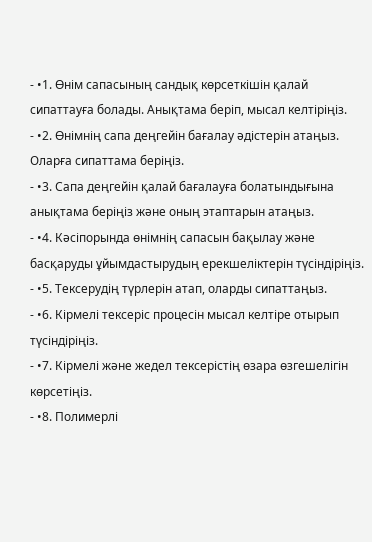- •1. Өнім сапасының сандық көрсеткішін қалай сипаттауға болады. Анықтама беріп, мысал келтіріңіз.
- •2. Өнімнің сапа деңгейін бағалау әдістерін атаңыз. Оларға сипаттама беріңіз.
- •3. Сапа деңгейін қалай бағалауға болатындығына анықтама беріңіз және оның этаптарын атаңыз.
- •4. Кәсіпорында өнімнің сапасын бақылау және басқаруды ұйымдастырудың ерекшеліктерін түсіндіріңіз.
- •5. Тексерудің түрлерін атап, оларды сипаттаңыз.
- •6. Кірмелі тексеріс процесін мысал келтіре отырып түсіндіріңіз.
- •7. Кірмелі және жедел тексерістің өзара өзгешелігін көрсетіңіз.
- •8. Полимерлі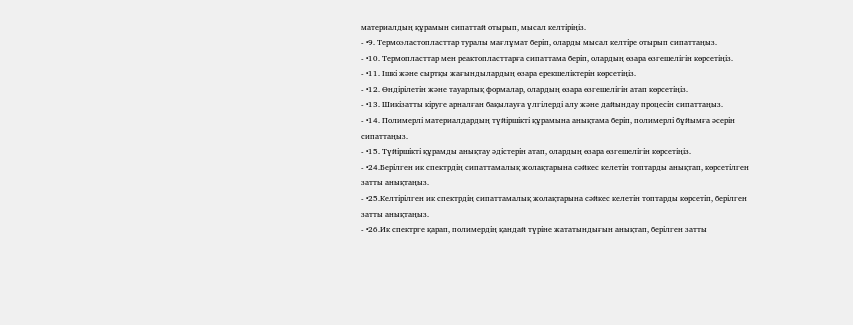материалдың құрамын сипаттай отырып, мысал келтіріңіз.
- •9. Термоэластопласттар туралы мағлұмат беріп, оларды мысал келтіре отырып сипаттаңыз.
- •10. Термопласттар мен реактопласттарға сипаттама беріп, олардың өзара өзгешелігін көрсетіңіз.
- •11. Ішкі және сыртқы жағындылардың өзара ерекшеліктерін көрсетіңіз.
- •12. Өндірілетін және тауарлық формалар, олардың өзара өзгешелігін атап көрсетіңіз.
- •13. Шикізатты кіруге арналған бақылауға үлгілерді алу және дайындау процесін сипаттаңыз.
- •14. Полимерлі материалдардың түйіршікті құрамына анықтама беріп, полимерлі бұйымға әсерін сипаттаңыз.
- •15. Түйіршікті құрамды анықтау әдістерін атап, олардың өзара өзгешелігін көрсетіңіз.
- •24.Берілген ик спектрдің сипаттамалық жолақтарына сәйкес келетін топтарды анықтап, көрсетілген затты анықтаңыз.
- •25.Келтірілген ик спектрдің сипаттамалық жолақтарына сәйкес келетін топтарды көрсетіп, берілген затты анықтаңыз.
- •26.Ик спектрге қарап, полимердің қандай түріне жататындығын анықтап, берілген затты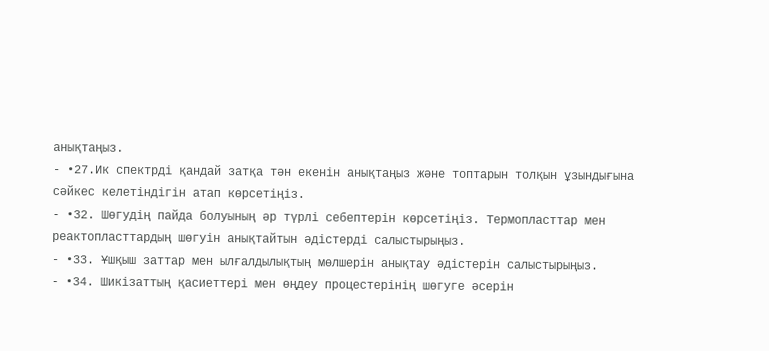анықтаңыз.
- •27.Ик спектрді қандай затқа тән екенін анықтаңыз және топтарын толқын ұзындығына сәйкес келетіндігін атап көрсетіңіз.
- •32. Шөгудің пайда болуының әр түрлі себептерін көрсетіңіз. Термопласттар мен реактопласттардың шөгуін анықтайтын әдістерді салыстырыңыз.
- •33. Ұшқыш заттар мен ылғалдылықтың мөлшерін анықтау әдістерін салыстырыңыз.
- •34. Шикізаттың қасиеттері мен өңдеу процестерінің шөгуге әсерін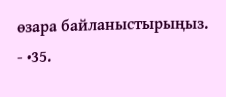өзара байланыстырыңыз.
- •35.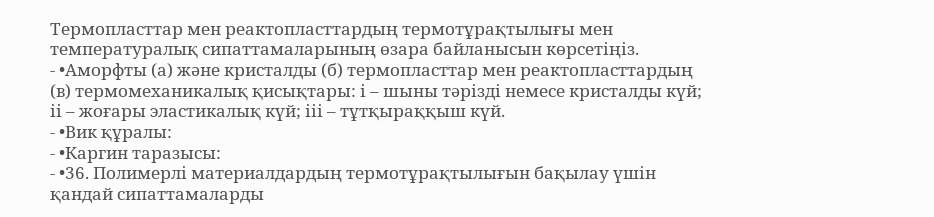Термопласттар мен реактопласттардың термотұрақтылығы мен температуралық сипаттамаларының өзара байланысын көрсетіңіз.
- •Аморфты (а) және кристалды (б) термопласттар мен реактопласттардың (в) термомеханикалық қисықтары: і – шыны тәрізді немесе кристалды күй; іі – жоғары эластикалық күй; ііі – тұтқыраққыш күй.
- •Вик құралы:
- •Каргин таразысы:
- •36. Полимерлі материалдардың термотұрақтылығын бақылау үшін қандай сипаттамаларды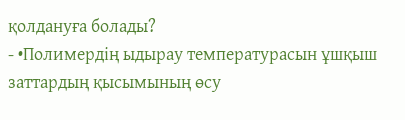қолдануға болады?
- •Полимердің ыдырау температурасын ұшқыш заттардың қысымының өсу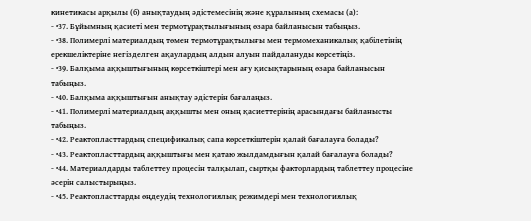кинетикасы арқылы (б) анықтаудың әдістемесінің және құралының схемасы (а):
- •37. Бұйымның қасиеті мен термотұрақтылығының өзара байланысын табыңыз.
- •38. Полимерлі материалдың төмен термотұрақтылығы мен термомеханикалық қабілетінің ерекшеліктеріне негізделген ақаулардың алдын алуын пайдалануды көрсетіңіз.
- •39. Балқыма аққыштығының көрсеткіштері мен ағу қисықтарының өзара байланысын табыңыз.
- •40. Балқыма аққыштығын анықтау әдістерін бағалаңыз.
- •41. Полимерлі материалдың аққышты мен оның қасиеттерінің арасындағы байланысты табыңыз.
- •42. Реактопласттардың спецификалық сапа көрсеткіштерін қалай бағалауға болады?
- •43. Реактопласттардың аққыштығы мен қатаю жылдамдығын қалай бағалауға болады?
- •44. Материалдарды таблеттеу процесін талқылап, сыртқы факторлардың таблеттеу процесіне әсерін салыстырыңыз.
- •45. Реактопласттарды өңдеудің технологиялық режимдері мен технологиялық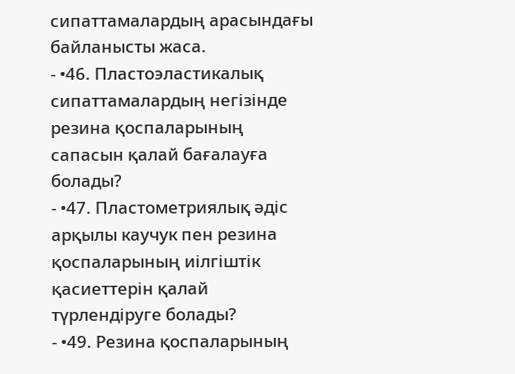сипаттамалардың арасындағы байланысты жаса.
- •46. Пластоэластикалық сипаттамалардың негізінде резина қоспаларының сапасын қалай бағалауға болады?
- •47. Пластометриялық әдіс арқылы каучук пен резина қоспаларының иілгіштік қасиеттерін қалай түрлендіруге болады?
- •49. Резина қоспаларының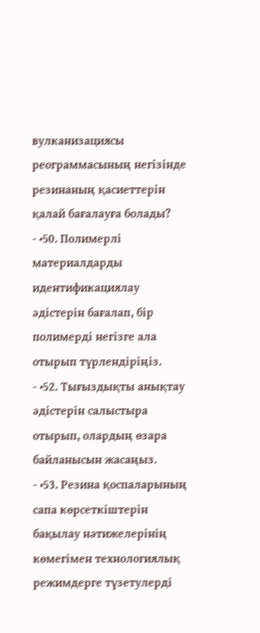вулканизациясы реограммасының негізінде резинаның қасиеттерін қалай бағалауға болады?
- •50. Полимерлі материалдарды идентификациялау әдістерін бағалап, бір полимерді негізге ала отырып түрлендіріңіз.
- •52. Тығыздықты анықтау әдістерін салыстыра отырып, олардың өзара байланысын жасаңыз.
- •53. Резина қоспаларының сапа көрсеткіштерін бақылау нәтижелерінің көмегімен технологиялық режимдерге түзетулерді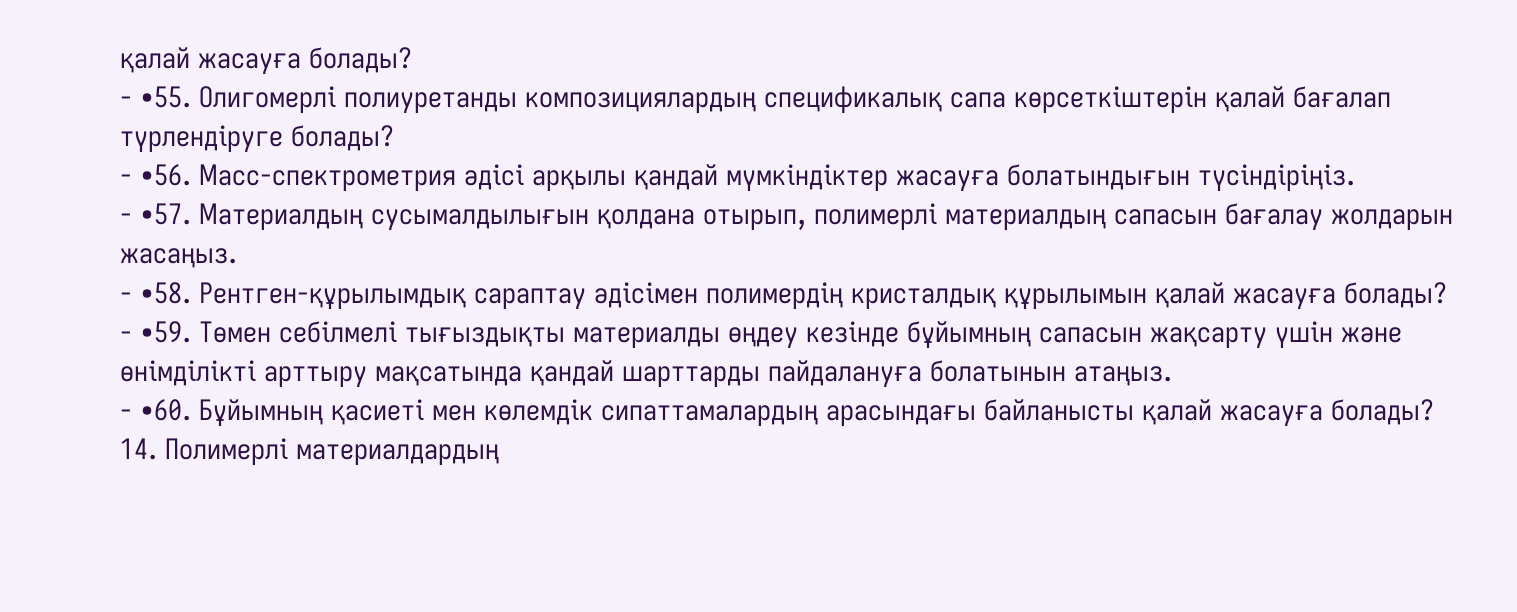қалай жасауға болады?
- •55. Олигомерлі полиуретанды композициялардың спецификалық сапа көрсеткіштерін қалай бағалап түрлендіруге болады?
- •56. Масс-спектрометрия әдісі арқылы қандай мүмкіндіктер жасауға болатындығын түсіндіріңіз.
- •57. Материалдың сусымалдылығын қолдана отырып, полимерлі материалдың сапасын бағалау жолдарын жасаңыз.
- •58. Рентген-құрылымдық сараптау әдісімен полимердің кристалдық құрылымын қалай жасауға болады?
- •59. Төмен себілмелі тығыздықты материалды өңдеу кезінде бұйымның сапасын жақсарту үшін және өнімділікті арттыру мақсатында қандай шарттарды пайдалануға болатынын атаңыз.
- •60. Бұйымның қасиеті мен көлемдік сипаттамалардың арасындағы байланысты қалай жасауға болады?
14. Полимерлі материалдардың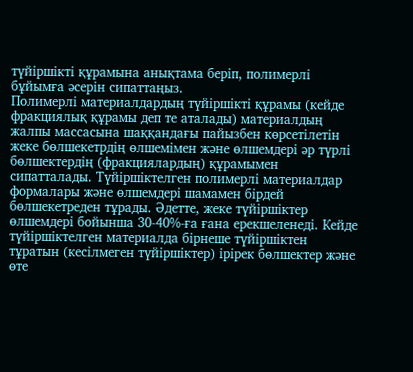түйіршікті құрамына анықтама беріп, полимерлі бұйымға әсерін сипаттаңыз.
Полимерлі материалдардың түйіршікті құрамы (кейде фракциялық құрамы деп те аталады) материалдың жалпы массасына шаққандағы пайызбен көрсетілетін жеке бөлшекетрдің өлшемімен және өлшемдері әр түрлі бөлшектердің (фракциялардың) құрамымен сипатталады. Түйіршіктелген полимерлі материалдар формалары және өлшемдері шамамен бірдей бөлшекетреден тұрады. Әдетте, жеке түйіршіктер өлшемдері бойынша 30-40%-ға ғана ерекшеленеді. Кейде түйіршіктелген материалда бірнеше түйіршіктен тұратын (кесілмеген түйіршіктер) ірірек бөлшектер және өте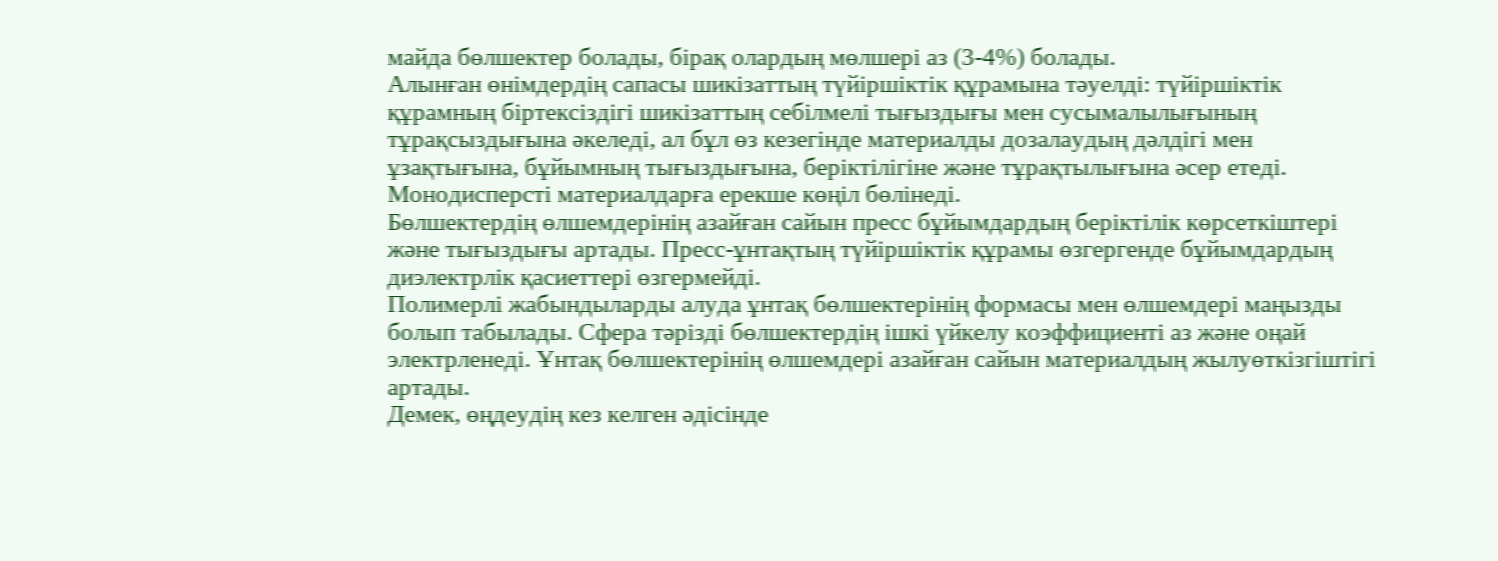майда бөлшектер болады, бірақ олардың мөлшері аз (3-4%) болады.
Алынған өнімдердің сапасы шикізаттың түйіршіктік құрамына тәуелді: түйіршіктік құрамның біртексіздігі шикізаттың себілмелі тығыздығы мен сусымалылығының тұрақсыздығына әкеледі, ал бұл өз кезегінде материалды дозалаудың дәлдігі мен ұзақтығына, бұйымның тығыздығына, беріктілігіне және тұрақтылығына әсер етеді. Монодисперсті материалдарға ерекше көңіл бөлінеді.
Бөлшектердің өлшемдерінің азайған сайын пресс бұйымдардың беріктілік көрсеткіштері және тығыздығы артады. Пресс-ұнтақтың түйіршіктік құрамы өзгергенде бұйымдардың диэлектрлік қасиеттері өзгермейді.
Полимерлі жабындыларды алуда ұнтақ бөлшектерінің формасы мен өлшемдері маңызды болып табылады. Сфера тәрізді бөлшектердің ішкі үйкелу коэффициенті аз және оңай электрленеді. Ұнтақ бөлшектерінің өлшемдері азайған сайын материалдың жылуөткізгіштігі артады.
Демек, өңдеудің кез келген әдісінде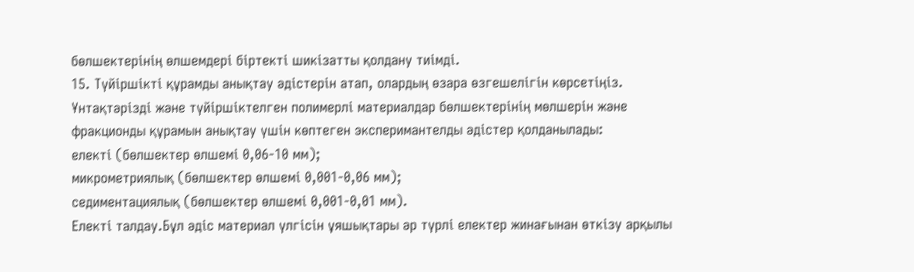бөлшектерінің өлшемдері біртекті шикізатты қолдану тиімді.
15. Түйіршікті құрамды анықтау әдістерін атап, олардың өзара өзгешелігін көрсетіңіз.
Ұнтақтәрізді және түйіршіктелген полимерлі материалдар бөлшектерінің мөлшерін және фракционды құрамын анықтау үшін көптеген эксперимантелды әдістер қолданылады:
електі (бөлшектер өлшемі 0,06-10 мм);
микрометриялық (бөлшектер өлшемі 0,001-0,06 мм);
седиментациялық (бөлшектер өлшемі 0,001-0,01 мм).
Електі талдау.Бұл әдіс материал үлгісін ұяшықтары әр түрлі електер жинағынан өткізу арқылы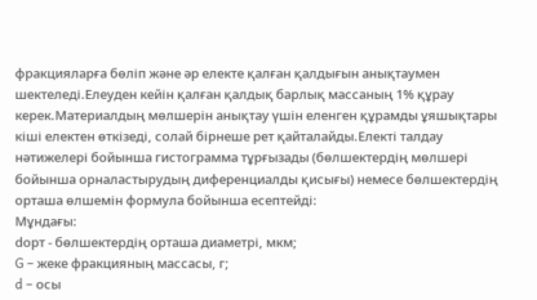фракцияларға бөліп және әр електе қалған қалдығын анықтаумен шектеледі.Елеуден кейін қалған қалдық барлық массаның 1% құрау керек.Материалдың мөлшерін анықтау үшін еленген құрамды ұяшықтары кіші електен өткізеді, солай бірнеше рет қайталайды.Електі талдау нәтижелері бойынша гистограмма тұрғызады (бөлшектердің мөлшері бойынша орналастырудың диференциалды қисығы) немесе бөлшектердің орташа өлшемін формула бойынша есептейді:
Мұндағы:
dорт - бөлшектердің орташа диаметрі, мкм;
G – жеке фракцияның массасы, г;
d – осы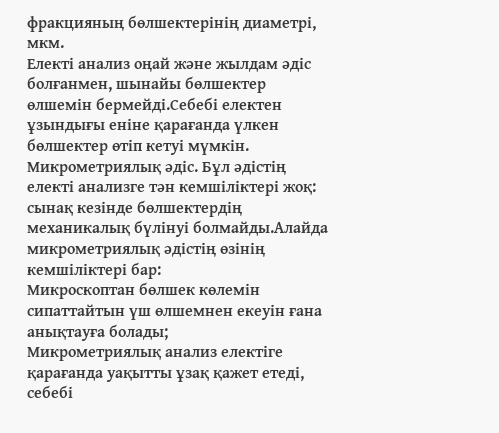фракцияның бөлшектерінің диаметрі, мкм.
Електі анализ оңай және жылдам әдіс болғанмен, шынайы бөлшектер өлшемін бермейді.Себебі електен ұзындығы еніне қарағанда үлкен бөлшектер өтіп кетуі мүмкін. Микрометриялық әдіс. Бұл әдістің електі анализге тән кемшіліктері жоқ: сынақ кезінде бөлшектердің механикалық бүлінуі болмайды.Алайда микрометриялық әдістің өзінің кемшіліктері бар:
Микроскоптан бөлшек көлемін сипаттайтын үш өлшемнен екеуін ғана анықтауға болады;
Микрометриялық анализ електіге қарағанда уақытты ұзақ қажет етеді, себебі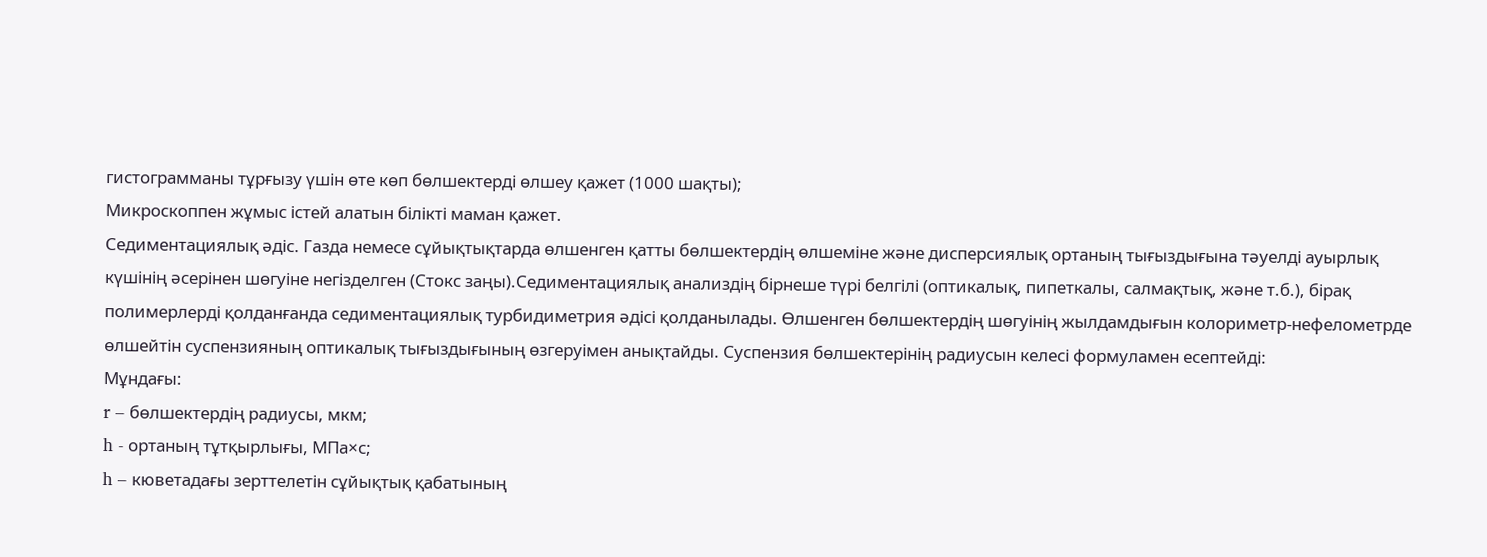гистограмманы тұрғызу үшін өте көп бөлшектерді өлшеу қажет (1000 шақты);
Микроскоппен жұмыс істей алатын білікті маман қажет.
Седиментациялық әдіс. Газда немесе сұйықтықтарда өлшенген қатты бөлшектердің өлшеміне және дисперсиялық ортаның тығыздығына тәуелді ауырлық күшінің әсерінен шөгуіне негізделген (Стокс заңы).Седиментациялық анализдің бірнеше түрі белгілі (оптикалық, пипеткалы, салмақтық, және т.б.), бірақ полимерлерді қолданғанда седиментациялық турбидиметрия әдісі қолданылады. Өлшенген бөлшектердің шөгуінің жылдамдығын колориметр-нефелометрде өлшейтін суспензияның оптикалық тығыздығының өзгеруімен анықтайды. Суспензия бөлшектерінің радиусын келесі формуламен есептейді:
Мұндағы:
r – бөлшектердің радиусы, мкм;
h - ортаның тұтқырлығы, МПа×с;
h – кюветадағы зерттелетін сұйықтық қабатының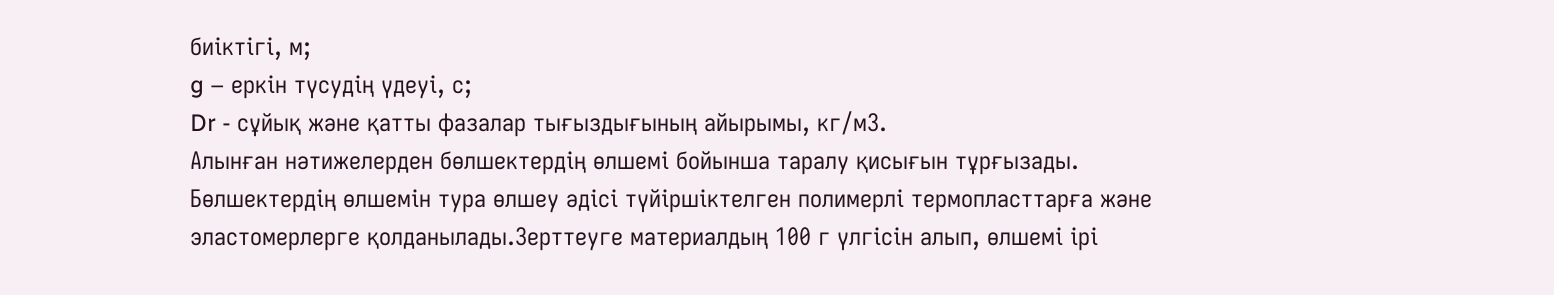биіктігі, м;
g – еркін түсудің үдеуі, с;
Dr - сұйық және қатты фазалар тығыздығының айырымы, кг/м3.
Алынған нәтижелерден бөлшектердің өлшемі бойынша таралу қисығын тұрғызады.
Бөлшектердің өлшемін тура өлшеу әдісі түйіршіктелген полимерлі термопласттарға және эластомерлерге қолданылады.Зерттеуге материалдың 100 г үлгісін алып, өлшемі ірі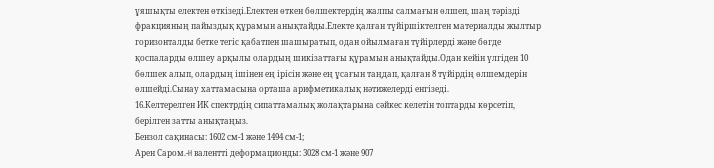ұяшықты електен өткізеді.Електен өткен бөлшектердің жалпы салмағын өлшеп, шаң тәрізді фракцияның пайыздық құрамын анықтайды.Електе қалған түйіршіктелген материалды жылтыр горизонталды бетке тегіс қабатпен шашыратып, одан ойылмаған түйірлерді және бөгде қоспаларды өлшеу арқылы олардың шикізаттағы құрамын анықтайды.Одан кейін үлгіден 10 бөлшек алып, олардың ішінен ең ірісін және ең ұсағын таңдап, қалған 8 түйірдің өлшемдерін өлшейді.Сынау хаттамасына орташа арифметикалық нәтижелерді енгізеді.
16.Келтерелген ИК спектрдің сипаттамалық жолақтарына сәйкес келетін топтарды көрсетіп, берілген затты анықтаңыз.
Бензол сақинасы: 1602 см-1 және 1494 см-1;
Арен Cаром.-H валентті деформационды: 3028 см-1 және 907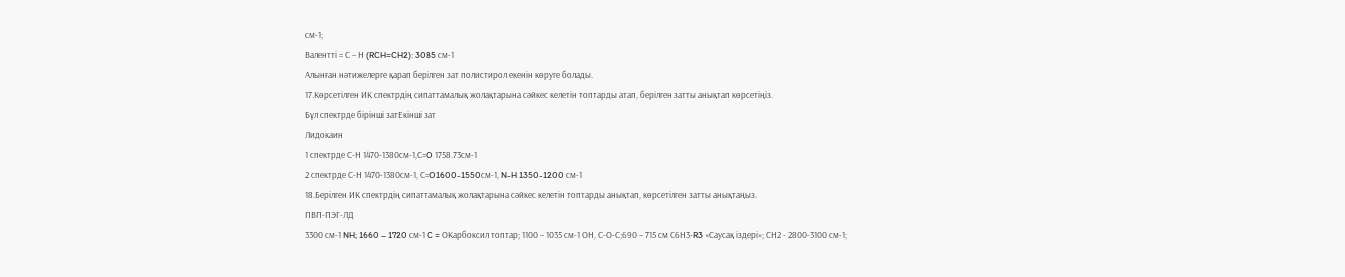см-1;
Валентті = С – Н (RCH=CH2): 3085 см-1
Алынған нәтижелерге қарап берілген зат полистирол екенін көруге болады.
17.Көрсетілген ИК спектрдің сипаттамалық жолақтарына сәйкес келетін топтарды атап, берілген затты анықтап көрсетіңіз.
Бұл спектрде бірінші затЕкінші зат
Лидокаин
1 спектрде С-Н 1470-1380см-1,С=O 1758.73см-1
2 спектрде С-Н 1470-1380см-1, С=O1600-1550см-1, N-H 1350-1200 см-1
18.Берілген ИК спектрдің сипаттамалық жолақтарына сәйкес келетін топтарды анықтап, көрсетілген затты анықтаңыз.
ПВП-ПЭГ-ЛД
3300 см-1 NH; 1660 – 1720 см-1 C = OКарбоксил топтар; 1100 – 1035 см-1 ОН, С-О-С;690 – 715 см С6Н3-R3 «Саусақ іздері»; СН2 - 2800-3100 см-1;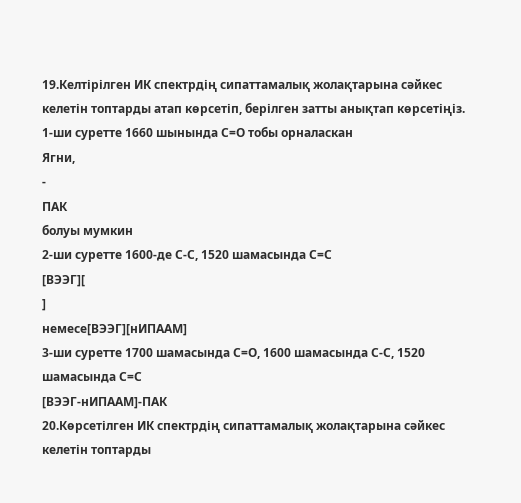19.Келтірілген ИК спектрдің сипаттамалық жолақтарына сәйкес келетін топтарды атап көрсетіп, берілген затты анықтап көрсетіңіз.
1-ши суретте 1660 шынында С=О тобы орналаскан
Ягни,
-
ПАК
болуы мумкин
2-ши суретте 1600-де С-С, 1520 шамасында С=С
[ВЭЭГ][
]
немесе[ВЭЭГ][нИПААМ]
3-ши суретте 1700 шамасында С=О, 1600 шамасында С-С, 1520 шамасында С=С
[ВЭЭГ-нИПААМ]-ПАК
20.Көрсетілген ИК спектрдің сипаттамалық жолақтарына сәйкес келетін топтарды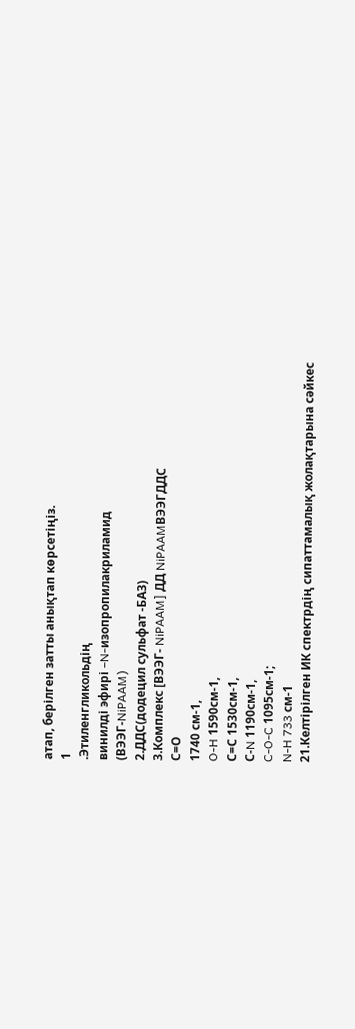атап, берілген затты анықтап көрсетіңіз.
1
.Этиленгликольдің
винилді эфирі –N-изопропилакриламид
(ВЭЭГ-NiPAAM)
2.ДДС(додецил сульфат -БАЗ)
3.Комплекс [ВЭЭГ- NiPAAM] ДД NiPAAMВЭЭГДДС
С=О
1740 см-1,
O-H 1590см-1,
С=С 1530см-1,
С-N 1190см-1,
C-O-C 1095см-1;
N-H 733 см-1
21.Келтірілген ИК спектрдің сипаттамалық жолақтарына сәйкес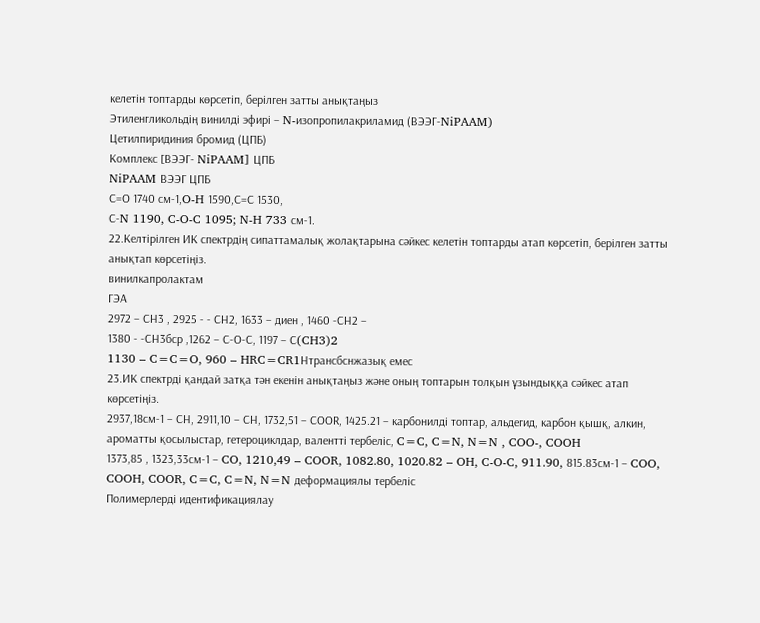келетін топтарды көрсетіп, берілген затты анықтаңыз
Этиленгликольдің винилді эфирі – N-изопропилакриламид (ВЭЭГ-NiPAAM)
Цетилпиридиния бромид (ЦПБ)
Комплекс [ВЭЭГ- NiPAAM] ЦПБ
NiPAAM ВЭЭГ ЦПБ
С=О 1740 см-1,O-H 1590,С=С 1530,
С-N 1190, C-O-C 1095; N-H 733 см-1.
22.Келтірілген ИК спектрдің сипаттамалық жолақтарына сәйкес келетін топтарды атап көрсетіп, берілген затты анықтап көрсетіңіз.
винилкапролактам
ГЭА
2972 – СН3 , 2925 - - СН2, 1633 – диен , 1460 -СН2 –
1380 - -СН3бср ,1262 – С-О-С, 1197 – С(CH3)2
1130 – C=C=O, 960 – HRC=CR1Hтрансбснжазық емес
23.ИК спектрді қандай затқа тән екенін анықтаңыз және оның топтарын толқын ұзындыққа сәйкес атап көрсетіңіз.
2937,18см-1 – СН, 2911,10 – СН, 1732,51 – СООR, 1425.21 – карбонилді топтар, альдегид, карбон қышқ, алкин, ароматты қосылыстар, гетероциклдар, валентті тербеліс, C=C, C=N, N=N , COO-, COOH
1373,85 , 1323,33см-1 – CO, 1210,49 – COOR, 1082.80, 1020.82 – OH, C-O-C, 911.90, 815.83см-1 – COO, COOH, COOR, C=C, C=N, N=N деформациялы тербеліс
Полимерлерді идентификациялау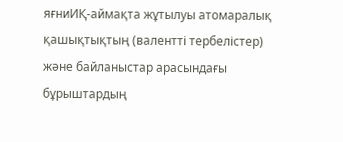яғниИҚ-аймақта жұтылуы атомаралық қашықтықтың (валентті тербелістер) және байланыстар арасындағы бұрыштардың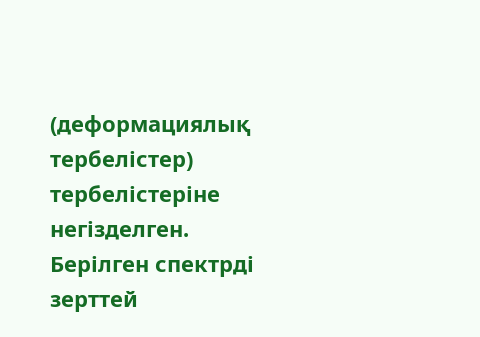(деформациялық тербелістер) тербелістеріне негізделген. Берілген спектрді зерттей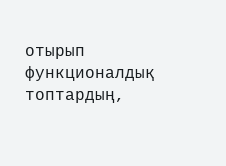отырып функционалдық топтардың,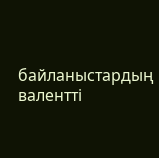байланыстардың валентті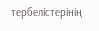тербелістерінің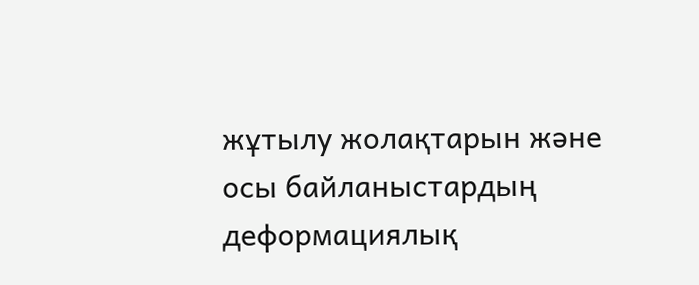жұтылу жолақтарын және осы байланыстардың деформациялық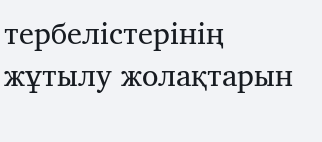тербелістерінің жұтылу жолақтарын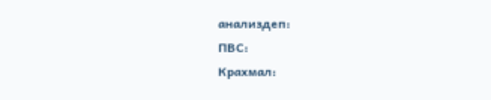анализдеп:
ПВС:
Крахмал: